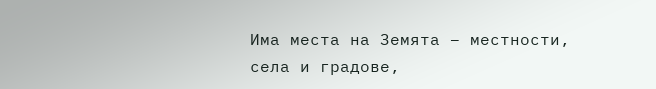Има места на Земята – местности, села и градове,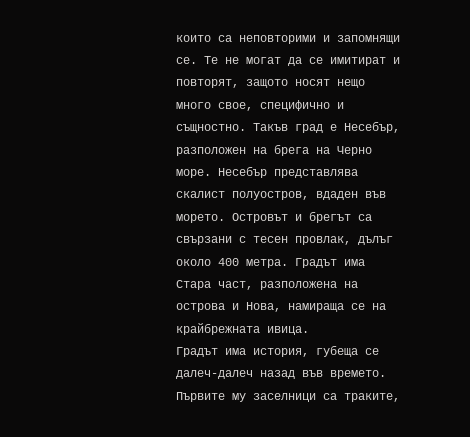които са неповторими и запомнящи се. Те не могат да се имитират и повторят, защото носят нещо много свое, специфично и същностно. Такъв град е Несебър, разположен на брега на Черно море. Несебър представлява скалист полуостров, вдаден във морето. Островът и брегът са свързани с тесен провлак, дълъг около 400 метра. Градът има Стара част, разположена на острова и Нова, намираща се на крайбрежната ивица.
Градът има история, губеща се далеч-далеч назад във времето. Първите му заселници са траките,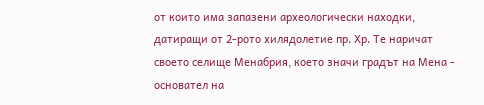от които има запазени археологически находки, датиращи от 2-рото хилядолетие пр. Хр. Те наричат своето селище Менабрия, което значи градът на Мена - основател на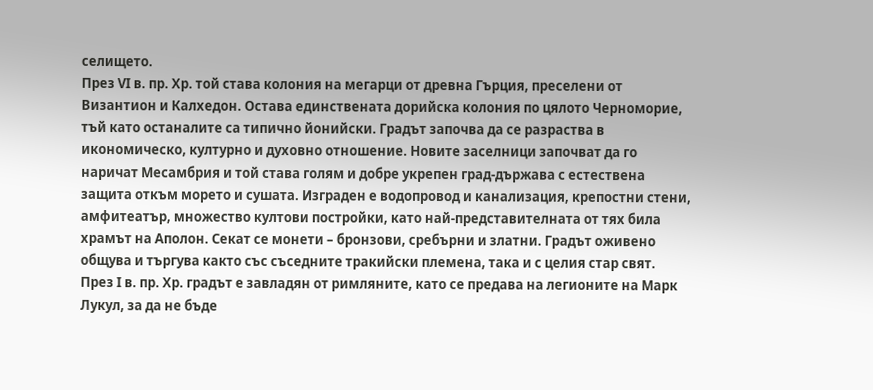селището.
През VI в. пр. Хр. той става колония на мегарци от древна Гърция, преселени от Византион и Калхедон. Остава единствената дорийска колония по цялото Черноморие, тъй като останалите са типично йонийски. Градът започва да се разраства в икономическо, културно и духовно отношение. Новите заселници започват да го наричат Месамбрия и той става голям и добре укрепен град-държава с естествена защита откъм морето и сушата. Изграден е водопровод и канализация, крепостни стени, амфитеатър, множество култови постройки, като най-представителната от тях била храмът на Аполон. Секат се монети – бронзови, сребърни и златни. Градът оживено общува и търгува както със съседните тракийски племена, така и с целия стар свят.
През I в. пр. Хр. градът е завладян от римляните, като се предава на легионите на Марк Лукул, за да не бъде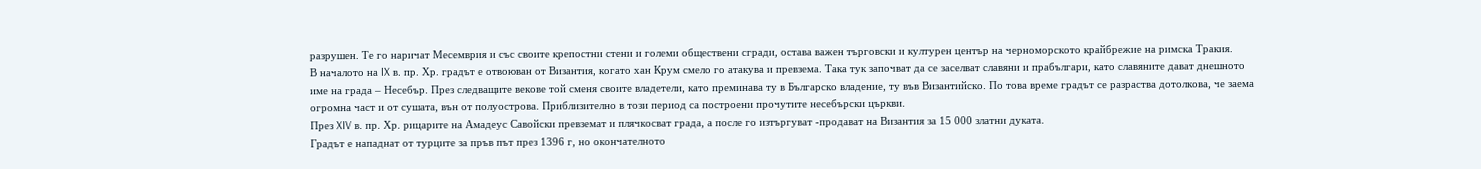разрушен. Те го наричат Месемврия и със своите крепостни стени и големи обществени сгради, остава важен търговски и културен център на черноморското крайбрежие на римска Тракия.
В началото на IX в. пр. Хр. градът е отвоюван от Византия, когато хан Крум смело го атакува и превзема. Така тук започват да се заселват славяни и прабългари, като славяните дават днешното име на града – Несебър. През следващите векове той сменя своите владетели, като преминава ту в Българско владение, ту във Византийско. По това време градът се разраства дотолкова, че заема огромна част и от сушата, вън от полуострова. Приблизително в този период са построени прочутите несебърски църкви.
През XIV в. пр. Хр. рицарите на Амадеус Савойски превземат и плячкосват града, а после го изтъргуват -продават на Византия за 15 000 златни дуката.
Градът е нападнат от турците за пръв път през 1396 г, но окончателното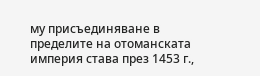му присъединяване в пределите на отоманската империя става през 1453 г.,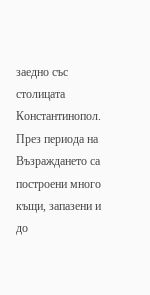заедно със столицата Константинопол. През периода на Възраждането са построени много къщи, запазени и до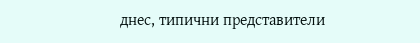днес, типични представители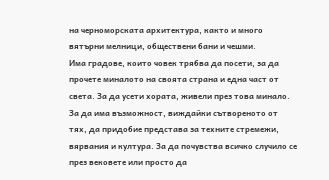на черноморската архитектура, както и много вятърни мелници, обществени бани и чешми.
Има градове, които човек трябва да посети, за да прочете миналото на своята страна и една част от света. За да усети хората, живели през това минало. За да има възможност, виждайки сътвореното от тях, да придобие представа за техните стремежи, вярвания и култура. За да почувства всичко случило се през вековете или просто да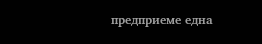предприеме една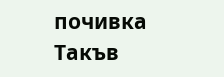почивка Такъв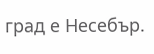град е Несебър.